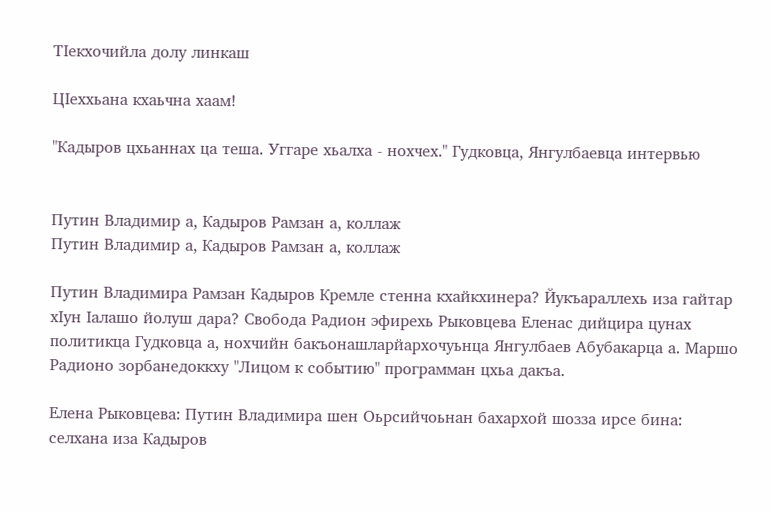ТIекхочийла долу линкаш

ЦIеххьана кхаьчна хаам!

"Кадыров цхьаннах ца теша. Уггаре хьалха - нохчех." Гудковца, Янгулбаевца интервью


Путин Владимир а, Кадыров Рамзан а, коллаж
Путин Владимир а, Кадыров Рамзан а, коллаж

Путин Владимира Рамзан Кадыров Кремле стенна кхайкхинера? Йукъараллехь иза гайтар хIун Iалашо йолуш дара? Свобода Радион эфирехь Рыковцева Еленас дийцира цунах политикца Гудковца а, нохчийн бакъонашларйархочуьнца Янгулбаев Абубакарца а. Маршо Радионо зорбанедоккху "Лицом к событию" программан цхьа дакъа.

Елена Рыковцева: Путин Владимира шен Оьрсийчоьнан бахархой шозза ирсе бина: селхана иза Кадыров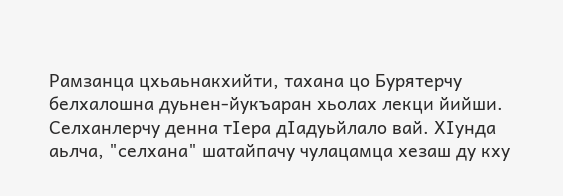Рамзанца цхьаьнакхийти, тахана цо Бурятерчу белхалошна дуьнен-йукъаран хьолах лекци йийши. Селханлерчу денна тIера дIадуьйлало вай. ХIунда аьлча, "селхана" шатайпачу чулацамца хезаш ду кху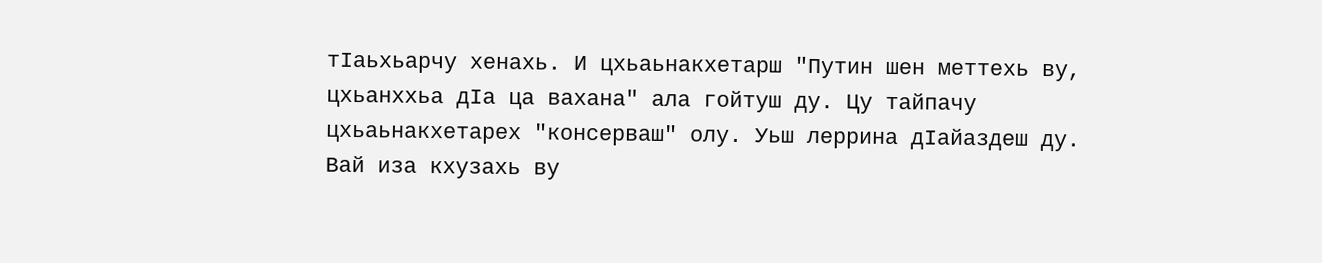тIаьхьарчу хенахь. И цхьаьнакхетарш "Путин шен меттехь ву, цхьанххьа дIа ца вахана" ала гойтуш ду. Цу тайпачу цхьаьнакхетарех "консерваш" олу. Уьш леррина дIайаздеш ду. Вай иза кхузахь ву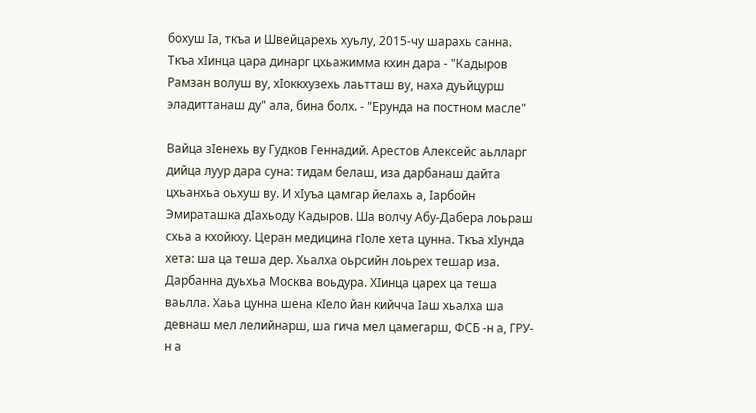бохуш Iа, ткъа и Швейцарехь хуьлу, 2015-чу шарахь санна. Ткъа хIинца цара динарг цхьажимма кхин дара - "Кадыров Рамзан волуш ву, хIоккхузехь лаьтташ ву, наха дуьйцурш эладиттанаш ду" ала, бина болх. - "Ерунда на постном масле"

Вайца зIенехь ву Гудков Геннадий. Арестов Алексейс аьлларг дийца луур дара суна: тидам белаш, иза дарбанаш дайта цхьанхьа оьхуш ву. И хIуъа цамгар йелахь а, Iарбойн Эмираташка дIахьоду Кадыров. Ша волчу Абу-Дабера лоьраш схьа а кхойкху. Церан медицина гIоле хета цунна. Ткъа хIунда хета: ша ца теша дер. Хьалха оьрсийн лоьрех тешар иза. Дарбанна дуьхьа Москва воьдура. ХIинца царех ца теша ваьлла. Хаьа цунна шена кIело йан кийчча Iаш хьалха ша девнаш мел лелийнарш, ша гича мел цамегарш, ФСБ -н а, ГРУ-н а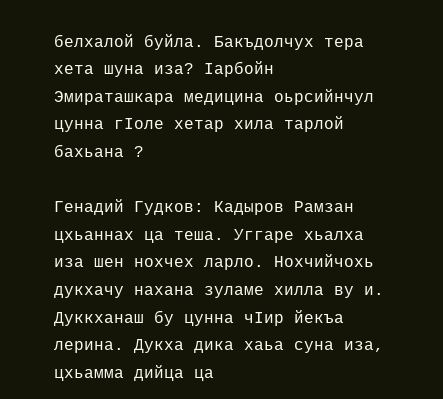белхалой буйла. Бакъдолчух тера хета шуна иза? Iарбойн Эмираташкара медицина оьрсийнчул цунна гIоле хетар хила тарлой бахьана ?

Генадий Гудков: Кадыров Рамзан цхьаннах ца теша. Уггаре хьалха иза шен нохчех ларло. Нохчийчохь дукхачу нахана зуламе хилла ву и. Дуккханаш бу цунна чIир йекъа лерина. Дукха дика хаьа суна иза, цхьамма дийца ца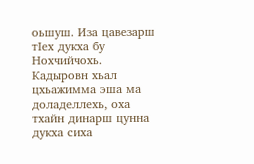оьшуш. Иза цавезарш тIех дукха бу Нохчийчохь. Кадыровн хьал цхьажимма эша ма доладеллехь, оха тхайн динарш цунна дукха сиха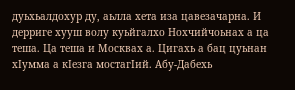дуьхьалдохур ду, аьлла хета иза цавезачарна. И дерриге хууш волу куьйгалхо Нохчийчоьнах а ца теша. Ца теша и Москвах а. Цигахь а бац цуьнан хIумма а кIезга мостагIий. Абу-Дабехь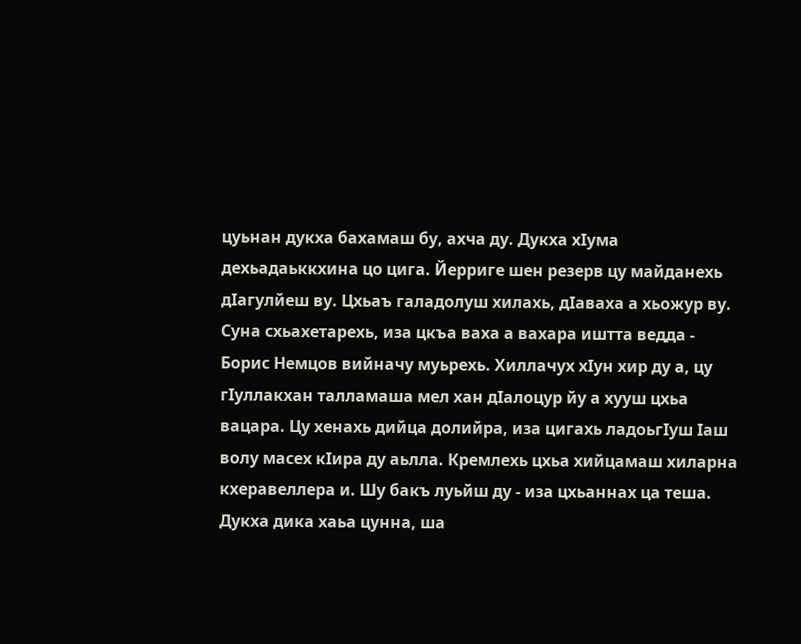цуьнан дукха бахамаш бу, ахча ду. Дукха хIума дехьадаьккхина цо цига. Йерриге шен резерв цу майданехь дIагулйеш ву. Цхьаъ галадолуш хилахь, дIаваха а хьожур ву. Суна схьахетарехь, иза цкъа ваха а вахара иштта ведда - Борис Немцов вийначу муьрехь. Хиллачух хIун хир ду а, цу гIуллакхан талламаша мел хан дIалоцур йу а хууш цхьа вацара. Цу хенахь дийца долийра, иза цигахь ладоьгIуш Iаш волу масех кIира ду аьлла. Кремлехь цхьа хийцамаш хиларна кхеравеллера и. Шу бакъ луьйш ду - иза цхьаннах ца теша. Дукха дика хаьа цунна, ша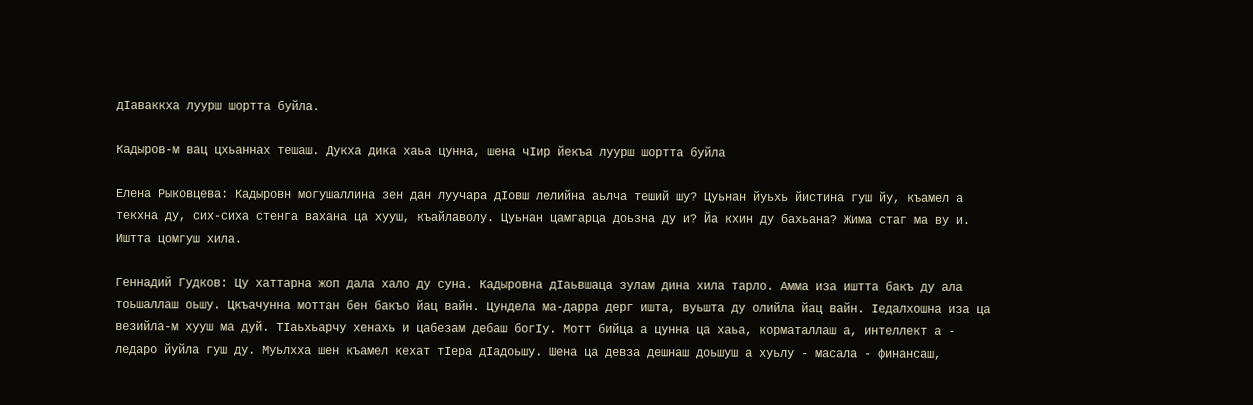дIаваккха луурш шортта буйла.

Кадыров-м вац цхьаннах тешаш. Дукха дика хаьа цунна, шена чIир йекъа луурш шортта буйла

Елена Рыковцева: Кадыровн могушаллина зен дан луучара дIовш лелийна аьлча теший шу? Цуьнан йуьхь йистина гуш йу, къамел а текхна ду, сих-сиха стенга вахана ца хууш, къайлаволу. Цуьнан цамгарца доьзна ду и? Йа кхин ду бахьана? Жима стаг ма ву и. Иштта цомгуш хила.

Геннадий Гудков: Цу хаттарна жоп дала хало ду суна. Кадыровна дIаьвшаца зулам дина хила тарло. Амма иза иштта бакъ ду ала тоьшаллаш оьшу. Цкъачунна моттан бен бакъо йац вайн. Цундела ма-дарра дерг ишта, вуьшта ду олийла йац вайн. Iедалхошна иза ца везийла-м хууш ма дуй. ТIаьхьарчу хенахь и цабезам дебаш богIу. Мотт бийца а цунна ца хаьа, корматаллаш а, интеллект а - ледаро йуйла гуш ду. Муьлхха шен къамел кехат тIера дIадоьшу. Шена ца девза дешнаш доьшуш а хуьлу - масала - финансаш,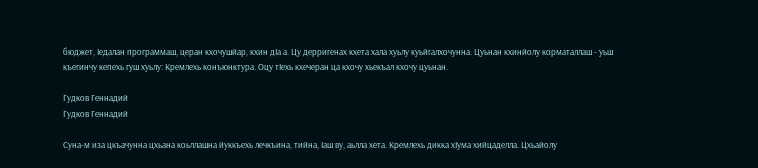бюджет, Iедалан программаш, церан кхочушйар, кхин дIа а. Цу дерригенах кхета хала хуьлу куьйгалхочунна. Цуьнан кхинйолу корматаллаш - уьш къегинчу кепехь гуш хуьлу: Кремлехь конъюнктура. Оцу тIехь кхечеран ца кхочу хьекъал кхочу цуьнан.

Гудков Геннадий
Гудков Геннадий

Суна-м иза цкъачунна цхьана коьллашна йуккъехь лечкъина, тийна, Iаш ву, аьлла хета. Кремлехь дикка хIума хийцаделла. Цхьайолу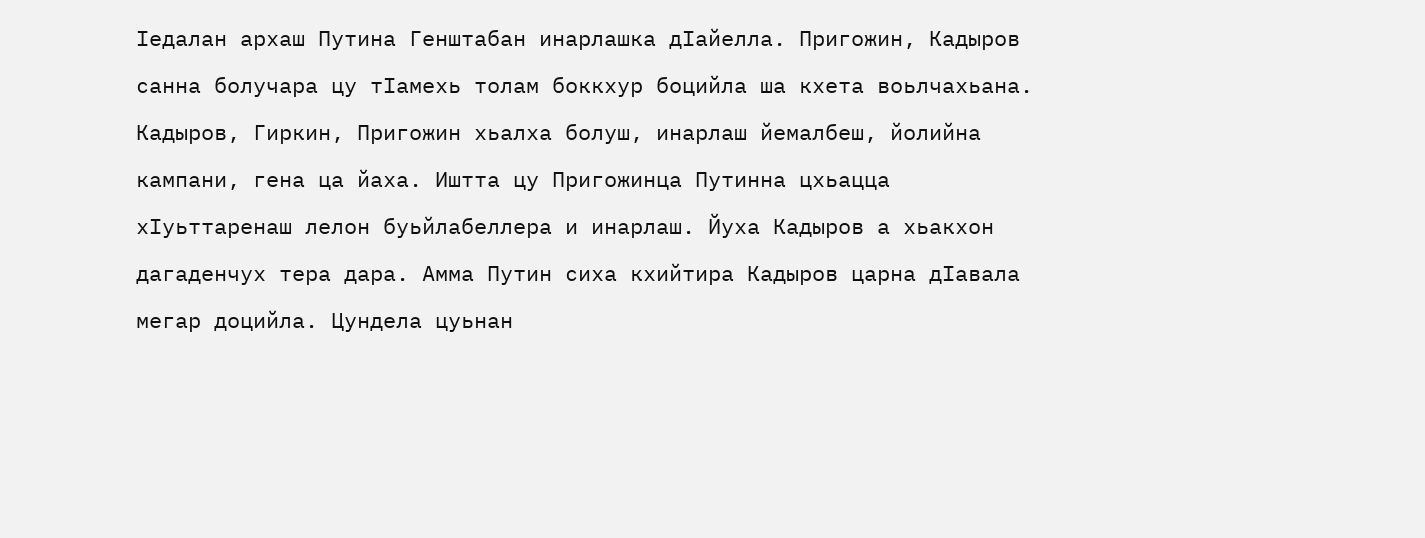Iедалан архаш Путина Генштабан инарлашка дIайелла. Пригожин, Кадыров санна болучара цу тIамехь толам боккхур боцийла ша кхета воьлчахьана. Кадыров, Гиркин, Пригожин хьалха болуш, инарлаш йемалбеш, йолийна кампани, гена ца йаха. Иштта цу Пригожинца Путинна цхьацца хIуьттаренаш лелон буьйлабеллера и инарлаш. Йуха Кадыров а хьакхон дагаденчух тера дара. Амма Путин сиха кхийтира Кадыров царна дIавала мегар доцийла. Цундела цуьнан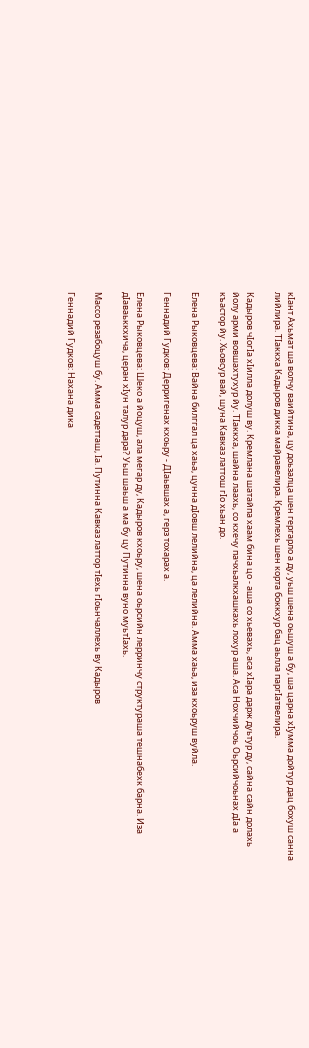кIант Ахьмат ша волчу ваийтина, цу доьзалца шен гергарло а ду, уьш шена оьшуш а бу, ша царна хIумма дойтур дац бохуш санна лийлира. ТIаккха Кадыров дикка майравелира. Кремлехь шен корта боккхур бац аьлла паргIатвелира.

Кадыров чIогIа хIилла долуш ву. Кремлана шатайпа хаам бина цо - аша со хьевахь, аса хIара дарж дуьтур ду, сайна сайн долахь йолу арми вовшахтухур йу. ТIаккха, шайна лаахь, со кхечу пачхьалкхашкахь лохур аша. Аса Нохчийчоь Оьрсийчоьнах дIа а къастор йу. Хьовсур вай, шуна Кавказ латтош гIо хьан до.

Елена Рыковцева: Вайна билггал ца хаьа, цунна дIовш лелийна, ца лелийна. Амма хаьа, иза кхоьруш вуйла.

Геннадий Гудков: Дерригенах кхоьру - ДIаьвшах а, герз тохарах а.

Елена Рыковцева: Шеко а йоцуш, ала мегар ду, Кадыров кхоьру, шена оьрсийн лерринчу структураша тешнабехк барна. Иза дIаваьккхича, церан хIун талур дара? Уьш шаьш а ма бу цу Путинна вуно муьтIахь.

Массо резабоцуш бу. Амма садетташ, Iа. Путинна Кавказ латтор тIехь гIоьнчаллехь ву Кадыров

Геннадий Гудков: Нахана дика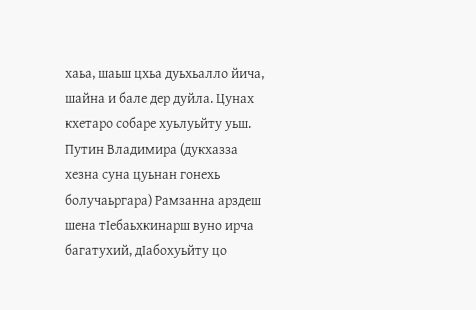хаьа, шаьш цхьа дуьхьалло йича, шайна и бале дер дуйла. Цунах кхетаро собаре хуьлуьйту уьш. Путин Владимира (дукхазза хезна суна цуьнан гонехь болучаьргара) Рамзанна арздеш шена тIебаьхкинарш вуно ирча багатухий, дIабохуьйту цо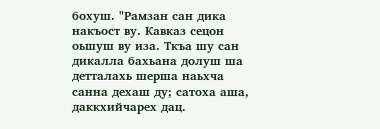бохуш. "Рамзан сан дика накъост ву. Кавказ сецон оьшуш ву иза. Ткъа шу сан дикалла бахьана долуш ша детталахь шерша наьхча санна дехаш ду; сатоха аша, даккхийчарех дац.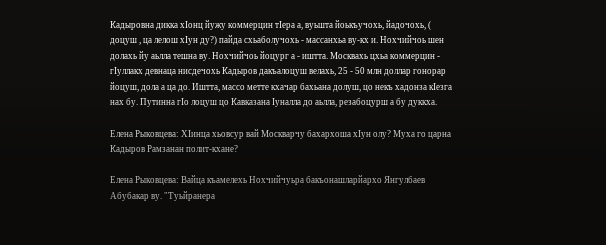Кадыровна дикка хIонц йужу коммерцин тIера а, вуьшта йоькъучохь, йадочохь, ( доцуш , ца лелош хIун ду?) пайда схьаболучохь - массанхьа ву-кх и. Нохчийчоь шен долахь йу аьлла тешна ву. Нохчийчоь йоцург а - иштта. Москвахь цхьа коммерцин - гIуллакх девнаца нисдечохь Кадыров дакъалоцуш велахь, 25 - 50 млн доллар гонорар йоцуш, дола а ца до. Иштта, массо метте кхачар бахьана долуш, цо некъ хадонза кIезга нах бу. Путинна гIо лоцуш цо Кавказана Iуналла до аьлла, резабоцурш а бу дуккха.

Елена Рыковцева: ХIинца хьовсур вай Москварчу бахархоша хIун олу? Муха го царна Кадыров Рамзанан полит-кхане?

Елена Рыковцева: Вайца къамелехь Нохчийчуьра бакъонашларйархо Янгулбаев Абубакар ву. "Туьйранера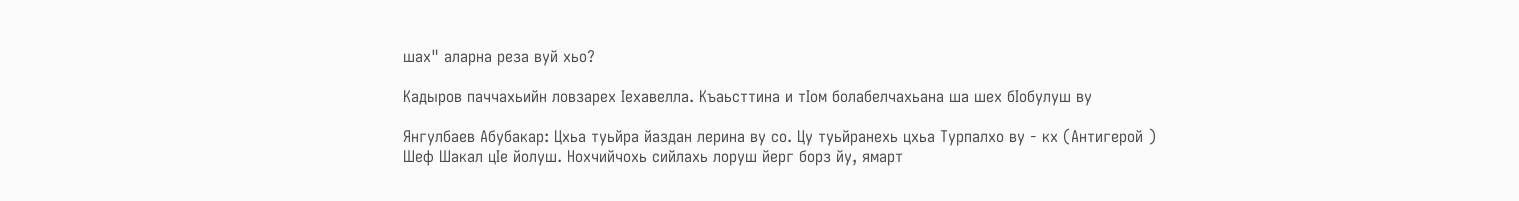шах" аларна реза вуй хьо?

Кадыров паччахьийн ловзарех Iехавелла. Къаьсттина и тIом болабелчахьана ша шех бIобулуш ву

Янгулбаев Абубакар: Цхьа туьйра йаздан лерина ву со. Цу туьйранехь цхьа Турпалхо ву - кх (Антигерой ) Шеф Шакал цIе йолуш. Нохчийчохь сийлахь лоруш йерг борз йу, ямарт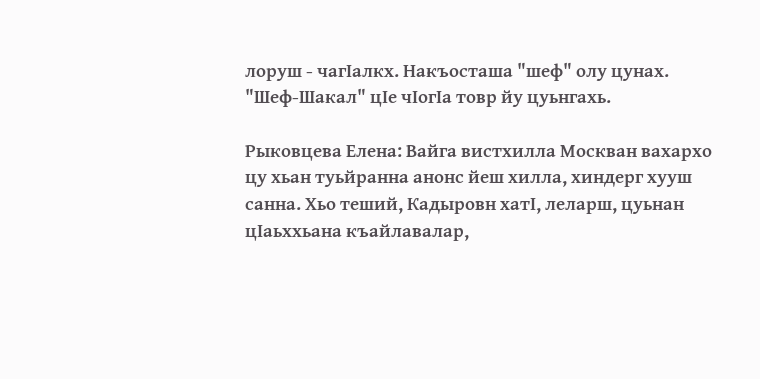лоруш - чагIалкх. Накъосташа "шеф" олу цунах. "Шеф-Шакал" цIе чIогIа товр йу цуьнгахь.

Рыковцева Елена: Вайга вистхилла Москван вахархо цу хьан туьйранна анонс йеш хилла, хиндерг хууш санна. Хьо теший, Кадыровн хатI, леларш, цуьнан цIаьххьана къайлавалар,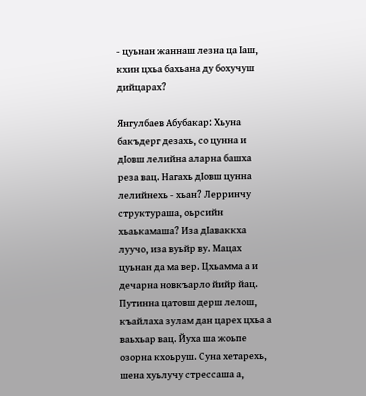- цуьнан жаннаш лезна ца Iаш, кхин цхьа бахьана ду бохучуш дийцарах?

Янгулбаев Абубакар: Хьуна бакъдерг дезахь, со цунна и дIовш лелийна аларна башха реза вац. Нагахь дIовш цунна лелийнехь - хьан? Лерринчу структураша, оьрсийн хьаькамаша? Иза дIаваккха луучо, иза вуьйр ву. Мацах цуьнан да ма вер. Цхьамма а и дечарна новкъарло йийр йац. Путинна цатовш дерш лелош, къайлаха зулам дан царех цхьа а ваьхьар вац. Йуха ша жоьпе озорна кхоьруш. Суна хетарехь, шена хуьлучу стрессаша а,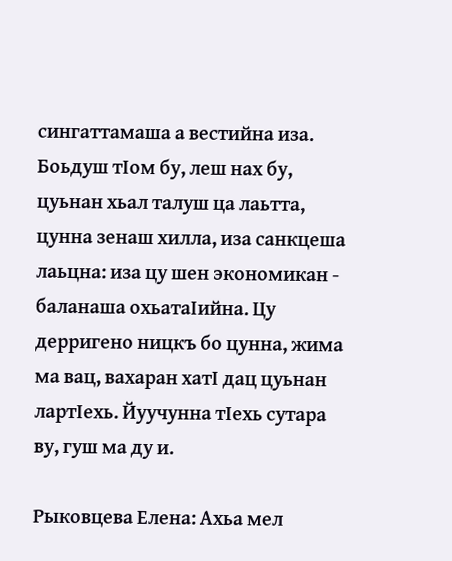сингаттамаша а вестийна иза. Боьдуш тIом бу, леш нах бу, цуьнан хьал талуш ца лаьтта, цунна зенаш хилла, иза санкцеша лаьцна: иза цу шен экономикан - баланаша охьатаIийна. Цу дерригено ницкъ бо цунна, жима ма вац, вахаран хатI дац цуьнан лартIехь. Йуучунна тIехь сутара ву, гуш ма ду и.

Рыковцева Елена: Ахьа мел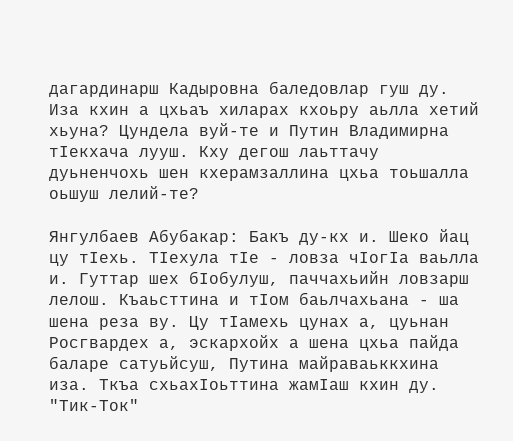дагардинарш Кадыровна баледовлар гуш ду. Иза кхин а цхьаъ хиларах кхоьру аьлла хетий хьуна? Цундела вуй-те и Путин Владимирна тIекхача лууш. Кху дегош лаьттачу дуьненчохь шен кхерамзаллина цхьа тоьшалла оьшуш лелий-те?

Янгулбаев Абубакар: Бакъ ду-кх и. Шеко йац цу тIехь. ТIехула тIе - ловза чIогIа ваьлла и. Гуттар шех бIобулуш, паччахьийн ловзарш лелош. Къаьсттина и тIом баьлчахьана - ша шена реза ву. Цу тIамехь цунах а, цуьнан Росгвардех а, эскархойх а шена цхьа пайда баларе сатуьйсуш, Путина майраваьккхина иза. Ткъа схьахIоьттина жамIаш кхин ду. "Тик-Ток"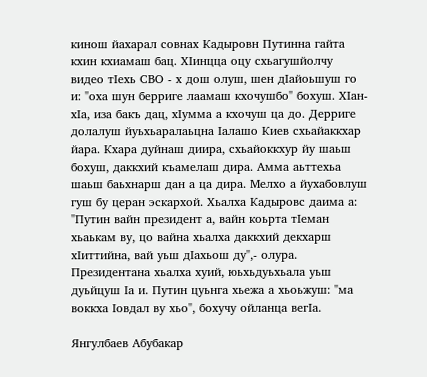кинош йахарал совнах Кадыровн Путинна гайта кхин кхиамаш бац. ХIинцца оцу схьагушйолчу видео тIехь СВО - х дош олуш, шен дIайоьшуш го и: "оха шун берриге лаамаш кхочушбо" бохуш. ХIан-хIа, иза бакъ дац, хIумма а кхочуш ца до. Дерриге долалуш йуьхьаралаьцна Iалашо Киев схьайаккхар йара. Кхара дуйнаш диира, схьайоккхур йу шаьш бохуш, даккхий къамелаш дира. Амма аьттехьа шаьш баьхнарш дан а ца дира. Мелхо а йухабовлуш гуш бу церан эскархой. Хьалха Кадыровс даима а: "Путин вайн президент а, вайн коьрта тIеман хьаькам ву, цо вайна хьалха даккхий декхарш хIиттийна, вай уьш дIахьош ду",- олура. Президентана хьалха хуий, юьхьдуьхьала уьш дуьйцуш Iа и. Путин цуьнга хьежа а хьоьжуш: "ма воккха Iовдал ву хьо", бохучу ойланца вегIа.

Янгулбаев Абубакар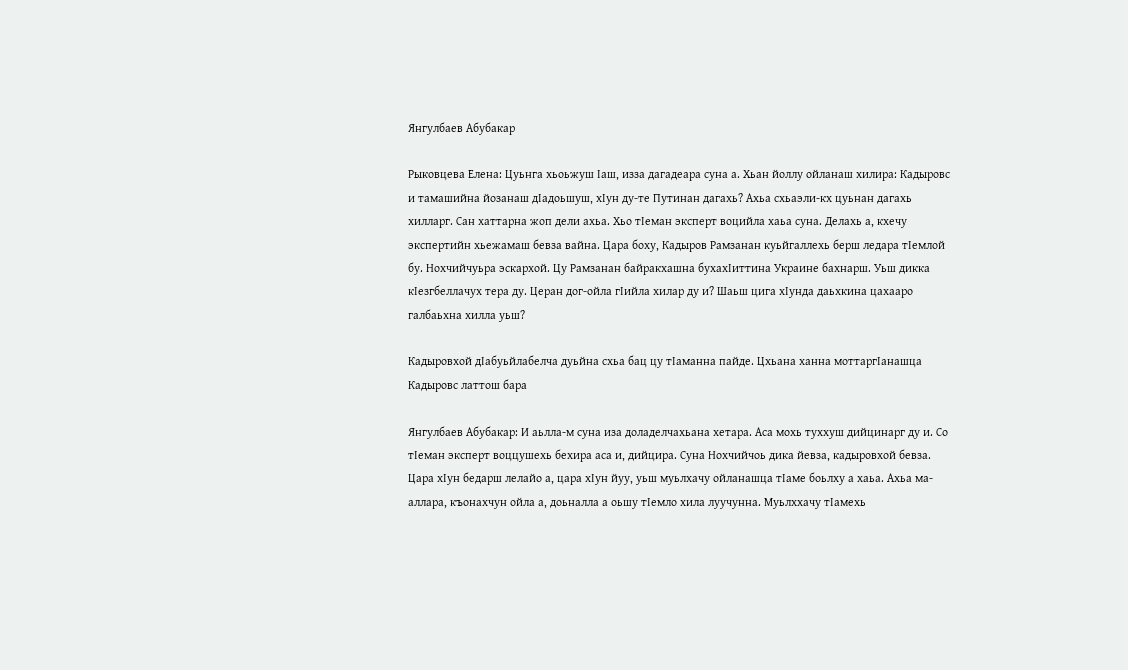Янгулбаев Абубакар

Рыковцева Елена: Цуьнга хьоьжуш Iаш, изза дагадеара суна а. Хьан йоллу ойланаш хилира: Кадыровс и тамашийна йозанаш дIадоьшуш, хIун ду-те Путинан дагахь? Ахьа схьаэли-кх цуьнан дагахь хилларг. Сан хаттарна жоп дели ахьа. Хьо тIеман эксперт воцийла хаьа суна. Делахь а, кхечу экспертийн хьежамаш бевза вайна. Цара боху, Кадыров Рамзанан куьйгаллехь берш ледара тIемлой бу. Нохчийчуьра эскархой. Цу Рамзанан байракхашна бухахIиттина Украине бахнарш. Уьш дикка кIезгбеллачух тера ду. Церан дог-ойла гIийла хилар ду и? Шаьш цига хIунда даьхкина цахааро галбаьхна хилла уьш?

Кадыровхой дIабуьйлабелча дуьйна схьа бац цу тIаманна пайде. Цхьана ханна моттаргIанашца Кадыровс латтош бара

Янгулбаев Абубакар: И аьлла-м суна иза доладелчахьана хетара. Аса мохь туххуш дийцинарг ду и. Со тIеман эксперт воццушехь бехира аса и, дийцира. Суна Нохчийчоь дика йевза, кадыровхой бевза. Цара хIун бедарш лелайо а, цара хIун йуу, уьш муьлхачу ойланашца тIаме боьлху а хаьа. Ахьа ма-аллара, къонахчун ойла а, доьналла а оьшу тIемло хила луучунна. Муьлххачу тIамехь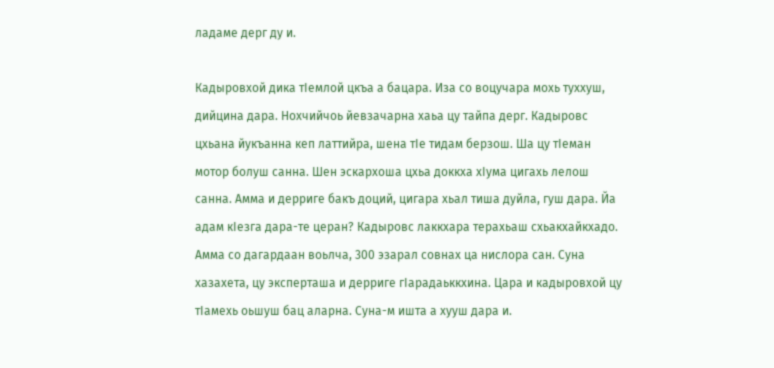ладаме дерг ду и.

Кадыровхой дика тIемлой цкъа а бацара. Иза со воцучара мохь туххуш, дийцина дара. Нохчийчоь йевзачарна хаьа цу тайпа дерг. Кадыровс цхьана йукъанна кеп латтийра, шена тIе тидам берзош. Ша цу тIеман мотор болуш санна. Шен эскархоша цхьа доккха хIума цигахь лелош санна. Амма и дерриге бакъ доций, цигара хьал тиша дуйла, гуш дара. Йа адам кIезга дара-те церан? Кадыровс лаккхара терахьаш схьакхайкхадо. Амма со дагардаан воьлча, 300 эзарал совнах ца нислора сан. Суна хазахета, цу эксперташа и дерриге гIарадаьккхина. Цара и кадыровхой цу тIамехь оьшуш бац аларна. Суна-м ишта а хууш дара и.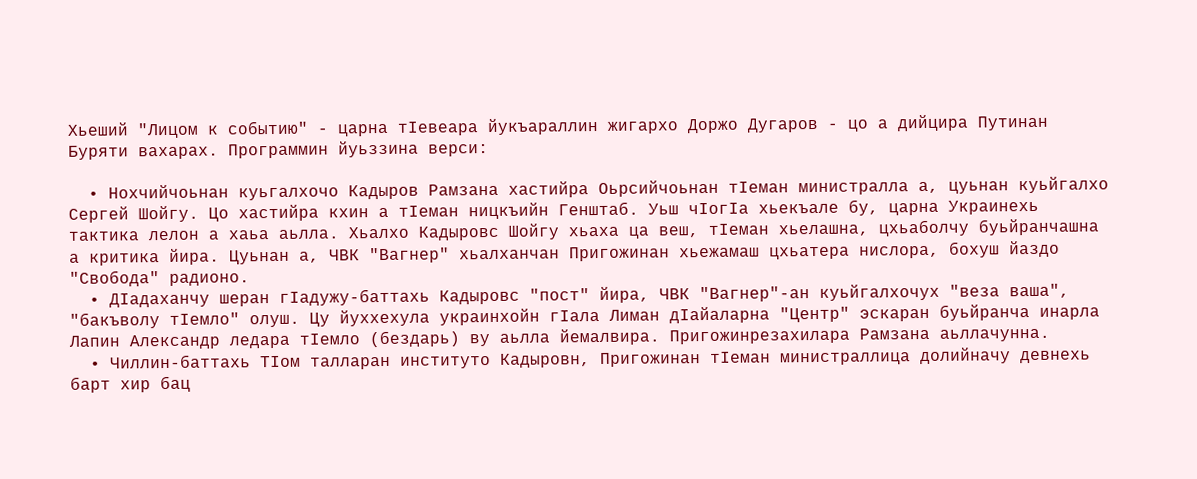Хьеший "Лицом к событию" - царна тIевеара йукъараллин жигархо Доржо Дугаров - цо а дийцира Путинан Буряти вахарах. Программин йуьззина верси:

  • Нохчийчоьнан куьгалхочо Кадыров Рамзана хастийра Оьрсийчоьнан тIеман министралла а, цуьнан куьйгалхо Сергей Шойгу. Цо хастийра кхин а тIеман ницкъийн Генштаб. Уьш чIогIа хьекъале бу, царна Украинехь тактика лелон а хаьа аьлла. Хьалхо Кадыровс Шойгу хьаха ца веш, тIеман хьелашна, цхьаболчу буьйранчашна а критика йира. Цуьнан а, ЧВК "Вагнер" хьалханчан Пригожинан хьежамаш цхьатера нислора, бохуш йаздо "Свобода" радионо.
  • ДIадаханчу шеран гIадужу-баттахь Кадыровс "пост" йира, ЧВК "Вагнер"-ан куьйгалхочух "веза ваша", "бакъволу тIемло" олуш. Цу йуххехула украинхойн гIала Лиман дIайаларна "Центр" эскаран буьйранча инарла Лапин Александр ледара тIемло (бездарь) ву аьлла йемалвира. Пригожинрезахилара Рамзана аьллачунна.
  • Чиллин-баттахь ТIом талларан институто Кадыровн, Пригожинан тIеман министраллица долийначу девнехь барт хир бац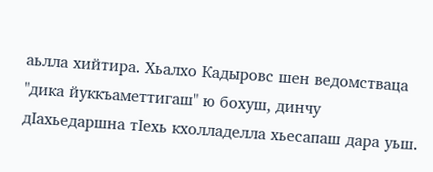аьлла хийтира. Хьалхо Кадыровс шен ведомстваца "дика йуккъаметтигаш" ю бохуш, динчу дIахьедаршна тIехь кхолладелла хьесапаш дара уьш.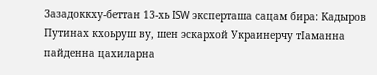Зазадоккху-беттан 13-хь ISW эксперташа сацам бира: Кадыров Путинах кхоьруш ву, шен эскархой Украинерчу тIаманна пайденна цахиларна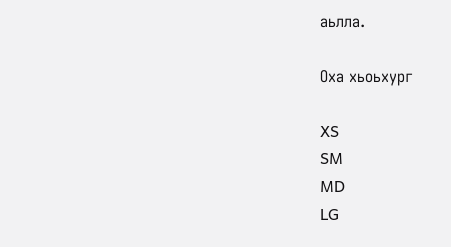аьлла.

Оха хьоьхург

XS
SM
MD
LG